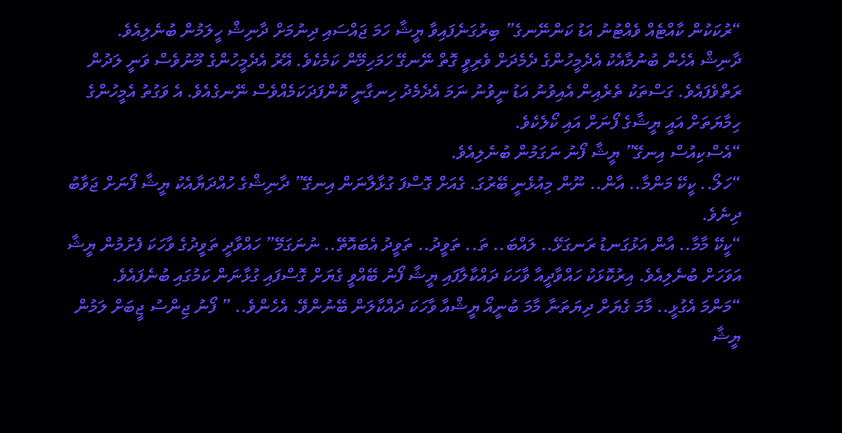“ރުކަކުން ކާއްޓެއް ވެއްޓުނު އަޑު ކަންނޭނގެ” ބިރުގަނެފައިވާ ޔީޝާ ހަމަ ޖައްސައި ދިނުމަށް ދާނިޝް ހީލަމުން ބުނެލިއެވެ.
ދާނިޝް އެހެން ބުނުމާއެކު އެދެމީހުންގެ ދެމެދަށް ވެރިވީ ގޮތް ނޭނގޭ ހަމަހިމޭން ކަމެކެވެ. އޭރު އެދެމީހުންގެ މޫނުވެސް ވަނީ ލަދުން ރަތްވެފައެވެ. ގަސްތަކު ތެރެއިން އެއިވުނު އަޑު ނީވުނު ނަމަ އެދެމެދު ހިނގާނީ ކޮންފަދަކަމެއްވެސް ނޭނގެއެވެ. އެ ވަގުތު އެމީހުންގެ ހިމާޔަތަށް އައީ ޔީޝާގެ ފޯނަށް އައި ކޯލެކެވެ.
“އެސްކިއުސް އިނގޭ” ޔީޝާ ފޯނު ނަގަމުން ބުނެލިއެވެ.
“ހަލޯ.. ކީކޭ މަންމާ.. އާން.. ނޫން މިއުޅެނީ ބޭރުގަ. ގެއަށް ގޮސްފަ ގުޅާލާނަން އިނގޭ” ދާނިޝްގެ ހުއްދަޔާއެކު ޔީޝާ ފޯނަށް ޖަވާބު ދިނެވެ.
“ކީކޭ މާމާ.. އާން އަޅުގަނޑު ރަނގަޅޭ.. ލައްބަ.. ތަ.. ތަވީދު.. ތަވީދު އެބައޮތޭ.. ނުނަގަމޭ” ހައްވާދީ ތަވީދުގެ ވާހަކަ ފެށުމުން ޔީޝާ އަވަހަށް ބުނެލިއެވެ. އިރުކޮޅަކު ހައްވާދީއާ ވާހަކަ ދައްކާލާފައި ޔީޝާ ފޯނު ބޭއްވީ ގެޔަށް ގޮސްފައި ގުޅާނަން ކަމުގައި ބުނެފައެވެ.
“މަންމަ އެގުޅީ.. މާމަ ގެޔަށް ދިޔަތަނާ މާމަ ބުނީއޯ ޔީޝްއާ ވާހަކަ ދައްކާލަން ބޭނުންވޭ. އެހެންވެ.. ” ފޯނު ޖިންސު ޖީބަށް ލަމުން ޔީޝާ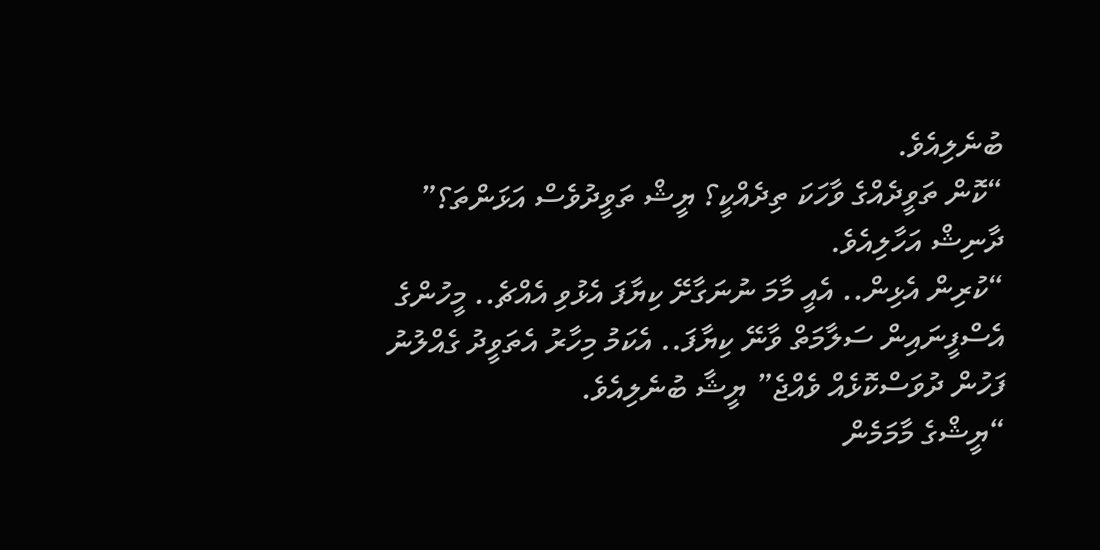ބުނެލިއެވެ.
“ކޮން ތަވީދެއްގެ ވާހަކަ ތިދެއްކީ؟ ޔީޝް ތަވީދުވެސް އަޅަންތަ؟” ދާނިޝް އަހާލިއެވެ.
“ކުރިން އެޅިން.. އެއީ މާމަ ނުނަގާށޭ ކިޔާފަ އެޅުވި އެއްޗެ.. މީހުންގެ އެސްފީނައިން ސަލާމަތް ވާނޭ ކިޔާފަ.. އެކަމު މިހާރު އެތަވީދު ގެއްލުނު ފަހުން ދުވަސްކޮޅެއް ވެއްޖެ” ޔީޝާ ބުނެލިއެވެ.
“ޔީޝްގެ މާމަމެން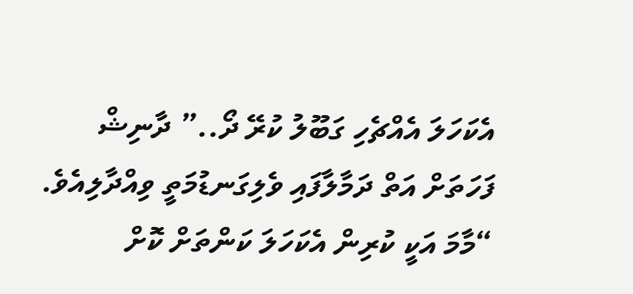އެކަހަލަ އެއްޗެހި ގަބޫލު ކުރޭ ދޯ..” ދާނިޝް ފަހަތަށް އަތް ދަމާލާފައި ވެލިގަނޑުމަތީ ވިއްދާލިއެވެ.
“މާމަ އަކީ ކުރިން އެކަހަލަ ކަންތަށް ކޮށް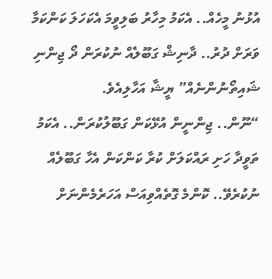އުޅުނު މީހެއް.. އެކަމު މިހާރު ބަލިވީމަ އެކަހަލަ ކަންކަމާ ވަރަށް ދުރު.. ދާނިޝް ގަބޫލެއް ނުކުރަން ދޯ ޖިންނި ޝައިތޯނުންނެއް” ޔީޝާ އަހާލިއެވެ.
“ނޫން.. ޖިންނީން އުޅޭކަން ގަބޫލުކުރަން.. އެކަމު ތަވީދާ ހަށި ރައްކަލަށް ކުރާ ކަންކަން އެހާ ގަބޫލެއް ނުކުރެވޭ.. ކޮންމެ ގޮތެއްވިއަސް އަހަރެމެންނަށް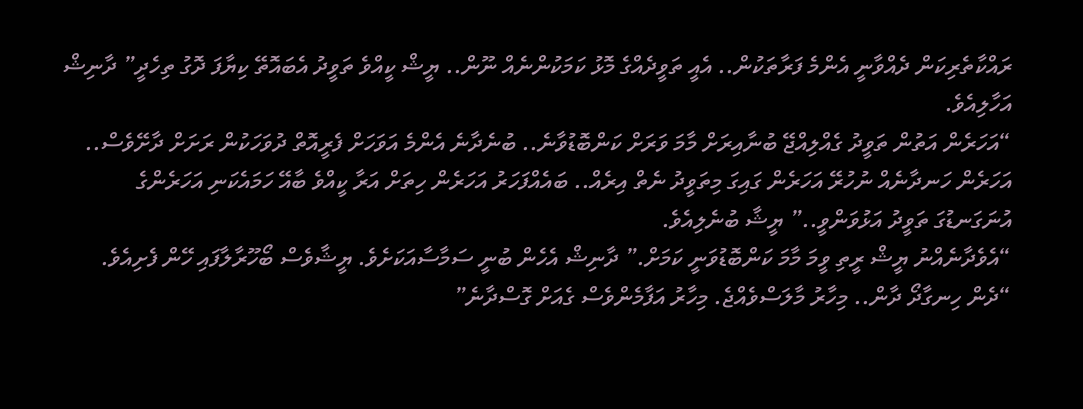ރައްކާތެރިކަން ދެއްވާނީ އެންމެ ފަރާތަކުން.. އެއީ ތަވީދެއްގެ މޮޅު ކަމަކުންނެއް ނޫން.. ޔީޝް ކީއްވެ ތަވީދު އެބައޮތޭ ކިޔާފަ ދޮގު ތިހެދީ” ދާނިޝް އަހާލިއެވެ.
“އަހަރެން އަތުން ތަވީދު ގެއްލިއްޖޭ ބުނާއިރަށް މާމަ ވަރަށް ކަންބޮޑުވާނެ.. ބުނެދާނެ އެންމެ އަވަހަށް ފެރީއޮތް ދުވަހަކުން ރަށަށް ދާށޭވެސް.. އަހަރެން ހަނދާނެއް ނުހުރޭ އަހަރެން ގައިގަ މިތަވީދު ނެތް އިރެއް.. ބައެއްފަހަރު އަހަރެން ހިތަށް އަރާ ކީއްވެ ބާއޭ ހަމައެކަނި އަހަރެންގެ އުނަގަނޑުގަ ތަވީދު އަޅުވަންވީ..” ޔީޝާ ބުނެލިއެވެ.
“އެވެދާނެއްނު ޔީޝް ރީތި ވީމަ މާމަ ކަންބޮޑުވަނީ ކަމަށް.” ދާނިޝް އެހެން ބުނީ ސަމާސާއަކަށެވެ. ޔީޝާވެސް ބޯހޫރާލާފައި ހޭން ފެށިއެވެ.
“ދެން ހިނގާދޯ ދާން.. މިހާރު މާލަސްވެއްޖެ. މިހާރު އަފާމެންވެސް ގެއަށް ގޮސްދާނެ”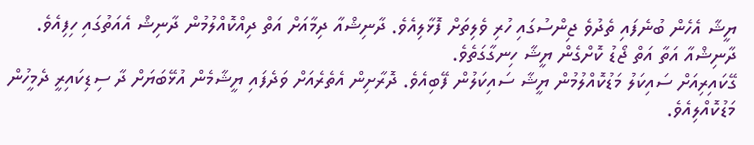ޔީޝާ އެހެން ބުނެފައި ތެދުވެ ޖިންސުގައި ހުރި ވެލިތަށް ފޮޅާލިއެވެ. ދާނިޝްއާ ދިމާއަށް އަތް ދިއްކޮއްލުމުން ދާނިޝް އެއަތުގައި ހިފިއެވެ. ދާނިޝްއާ އަތާ އަތް ޖޯޑު ކޮށްގެން ޔީޝާ ހިނގާގަތެވެ.
ގޭކައިރިއަށް ސައިކަލު މަޑުކޮއްލުމުން ޔީޝާ ސައިކަލުން ފޭބިއެވެ. ދޮރާށިން އެތެރެއަށް ވަދެފައި ޔީޝާމެން އުޅޭބަޔަށް ދާ ސިޑިކައިރީ ދެމީހުން މަޑުކޮއްލިއެވެ.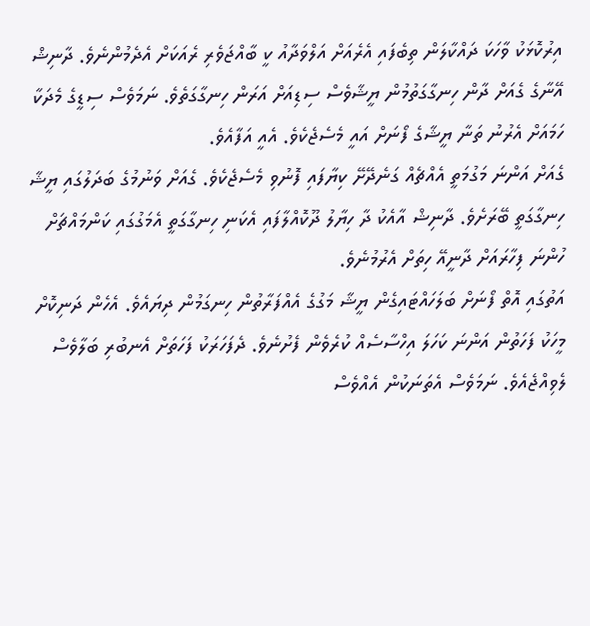އިރުކޮޅަކު ވާހަކަ ދައްކާލަން ތިބެފައި އެރެއަށް އަލްވަދާއު ކީ ބާއްޖަވެރި ރެއަކަށް އެދެމުންނެވެ. ދާނިޝް އޭނާގެ ގެއަށް ދާން ހިނގާގަތުމުން ޔީޝާވެސް ސިޑިއަށް އަރަން ހިނގާގަތެވެ. ނަމަވެސް ސިޑީގެ މެދަކާ ހަމައަށް އެރުނު ތަނާ ޔީޝާގެ ފޯނަށް އައީ މެސެޖެކެވެ. އެއީ އަފާއެވެ.
ގެއަށް އަންނަ މަގުމަތީ އެއްޗެއް ގަނެދޭށޭ ކިޔާފައި ފޮނުވި މެސެޖެކެވެ. ގެއަށް ވަނުމުގެ ބަދަލުގައި ޔީޝާ ހިނގާގަތީ ބޭރަށެވެ. ދާނިޝް އާއެކު ދާ ހިޔާލު ދޫކޮއްލާފައި އެކަނި ހިނގާގަތީ އެމަގުގައި ކަންމައްޗަށް ހުންނަ ފިހާރައަށް ދާނީއޭ ހިތަށް އެރުމުނެވެ.
އަތުގައި އޮތް ފޯނަށް ބަލަހައްޓައިގެން ޔީޝާ މަގުގެ އެއްފަރާތުން ހިނގަމުން ދިޔައެވެ. އެހެން ދަނިކޮށް މީހަކު ފަހަތުން އަންނަ ކަހަލަ އިހްސާސެއް ކުރެވެން ފެށުނެވެ. ދެފަހަރަކު ފަހަތަށް އެނބުރި ބަލާވެސް ލެވިއްޖެއެވެ. ނަމަވެސް އެތަނަކުން އެއްވެސް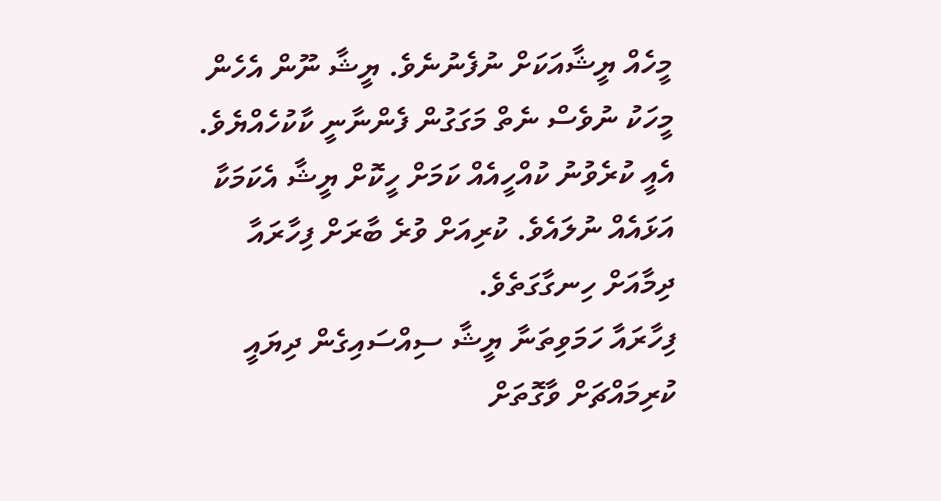މީހެއް ޔީޝާއަކަށް ނުފެނުނެވެ. ޔީޝާ ނޫން އެހެން މީހަކު ނުވެސް ނެތް މަގަގުން ފެންނާނީ ކާކުހެއްޔެވެ. އެއީ ކުރެވުނު ކުއްހީއެއް ކަމަށް ހީކޮށް ޔީޝާ އެކަމަކާ އަޅައެއް ނުލައެވެ. ކުރިއަށް ވުރެ ބާރަށް ފިހާރައާ ދިމާއަށް ހިނގާގަތެވެ.
ފިހާރައާ ހަމަވިތަނާ ޔީޝާ ސިއްސައިގެން ދިޔައީ ކުރިމައްޗަށް ވާގޮތަށް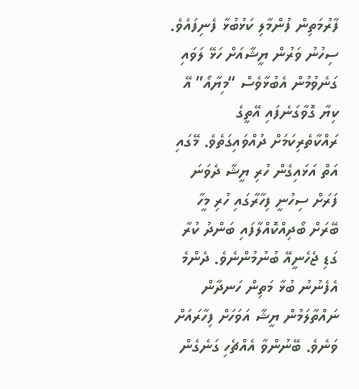ފާރުމަތިން ފުންމާލި ކަޅުބުޅާ ފެނިފައެވެ. ސިހުނު ވަރުން ޔީޝާއަށް ހަޅޭ ލަވައި ގަނެވުމުން އެބުޅާވެސް “މިޔާއޯ” އޭ ކިޔާ ގޮވާގަނެފައި އޭތީގެ ރައްކާތެރިކަމަށް ދުއްވައިގަތެވެ. މޭގައި އަތް އަޅައިގެން ހުރި ޔީޝާ ދެވަނަ ފަރަށް ސިހުނީ ފިހާރާގައި ހުރި މީހާ ބޭރަށް ބޯދިއްކޮއްލާފައި ބަންދު ކުރާ ގަޑި ޖެހެނީއޭ ބުނުމުންނެވެ. ދެންމެ އެފެނުނު ބުޅާ މަތިން ހަނދާން ނައްތާލަމުން ޔީޝާ އަވަހަށް ފިހާރައަށް ވަނެވެ. ބޭނުންވާ އެއްޗެހި ގަނެގެން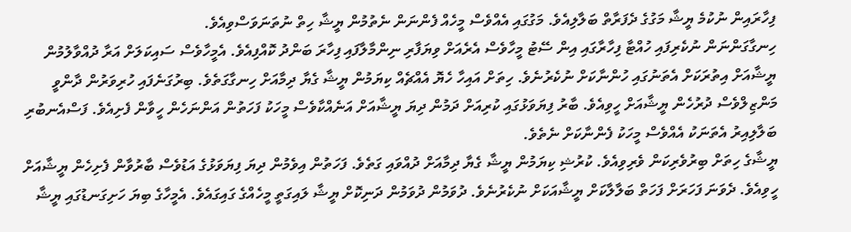ފިހާރައިން ނުކުމެ ޔީޝާ މަގުގެ ދެފަރާތް ބަލާލިއެވެ. މަގުގައި އެއްވެސް މީހެއް ފެންނަން ނެތުމުން ޔީޝާ ހިތް ނުތަނަވަސްވިއެވެ.
ހިނގާގަންނަން ނުކެރިފައި ހުއްޓާ ފިހާރާގައި އިން ސޭޓު މީހާވެސް އެރެއަށް ވިޔަފާރި ނިންމާލާފައި ފިހާރަ ބަންދު ކޮއްފިއެވެ. އެމީހާވެސް ސައިކަލަށް އަރާ ދުއްވާލުމުން ޔީޝާއަށް އިތުރަކަށް އެތަނުގައި ހުންނާކަށް ނުކެރުނެވެ. ހިތަށް އައިހާ ހެޔޮ އެއްޗެއް ކިޔަމުން ޔީޝާ ގެޔާ ދިމާއަށް ހިނގާގަތެވެ. ބިރުގަނެފައި ހުރިވަރުން ދާންވީ މަންޒިލްވެސް ދުރުހެން ޔީޝާއަށް ހީވިއެވެ. ބާރު ފިޔަވަޅުގައި ކުރިއަށް ދަމުން ދިޔަ ޔީޝާއަށް އަނެއްކާވެސް މީހަކު ފަހަތުން އަންނަހެން ހީވާން ފެށިއެވެ. ފަސްއެނބުރި ބަލާލިއިރު އެތަނަކު އެއްވެސް މީހަކު ފެންނާކަށް ނެތެވެ.
ޔީޝާގެ ހިތަށް ބިރުވެރިކަން ވެރިވިއެވެ. ކުރުޝި ކިޔަމުން ޔީޝާ ގެޔާ ދިމާއަށް ދުއްވައި ގަތެވެ. ފަހަތުން އިވެމުން ދިޔަ ފިޔަވަޅުގެ އަޑުވެސް ބާރުވާން ފެށިހެން ޔީޝާއަށް ހީވިއެވެ. ދެވަނަ ފަހަރަށް ފަހަތް ބަލާލާކަށް ޔީޝާއަކަށް ނުކެރުނެވެ. ދުވަމުން ދުވަމުން ދަނިކޮށް ޔީޝާ ލައިގަތީ މީހެއްގެ ގައިގައެވެ. އެމީހާގެ ބިޔަ ހަށިގަނޑުގައި ޔީޝާ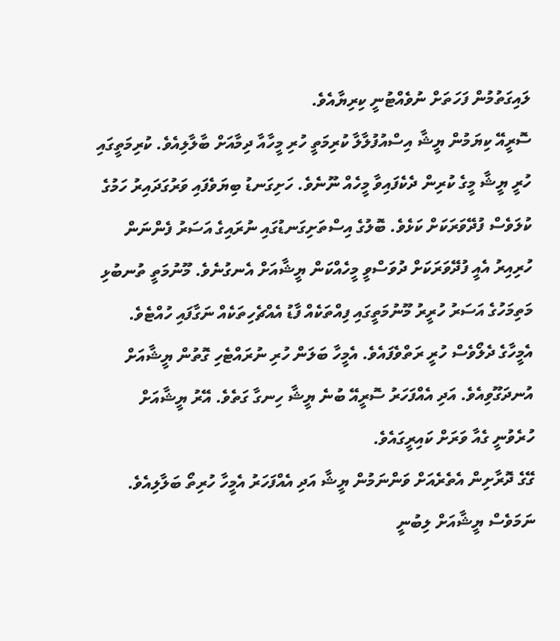ލައިގަތުމުން ފަހަތަށް ނުވެއްޓުނީ ކިރިޔާއެވެ.
ސޮރީއޭ ކިޔަމުން ޔީޝާ އިސްއުފުލާލާ ކުރިމަތީ ހުރި މީހާއާ ދިމާއަށް ބާލާލިއެވެ. ކުރިމަތީގައި ހުރީ ޔީޝާ މީގެ ކުރިން ދެކެފައިވާ މީހެއް ނޫނެވެ. ހަށިގަނޑު ބިޔަވެފައި ވަރުގަދައިރު ހަމުގެ ކުލަވެސް ފުދޭވަރަކަށް ކަޅެވެ. ބޮލުގެ އިސްތަށިގަނޑުގައި ނުރައިގެ އަސަރު ފެންނަން ހުރިއިރު އެއީ ފުދޭވަރަކަށް ދުވަސްވީ މީހެއްކަން ޔީޝާއަށް އެނގުނެވެ. މޫނުމަތީ ތުނބުޅި މަތިމަހުގެ އަސަރު ހުރީރު މޫނުމަތީގައި ފިއްތަކެއް ފާޑު އެއްޗެހިތަކެއް ނަގާފައި ހުއްޓެވެ. އެމީހާގެ ދެލޯވެސް ހުރީ ރަތްވެފައެވެ. އެމީހާ ބަލަން ހުރި ނުރައްޓެހި ގޮތުން ޔީޝާއަށް އުނދަގޫވިއެވެ. އަދި އެއްފަހަރު ސޮރީއޭ ބުނެ ޔީޝާ ހިނގާ ގަތެވެ. އޭރު ޔީޝާއަށް ހުރެވުނީ ގެއާ ވަރަށް ކައިރީގައެވެ.
ގޭގެ ދޮރާށިން އެތެރެއަށް ވަންނަމުން ޔީޝާ އަދި އެއްފަހަރު އެމީހާ ހުރިތޯ ބަލާލިއެވެ. ނަމަވެސް ޔީޝާއަށް ލިބުނީ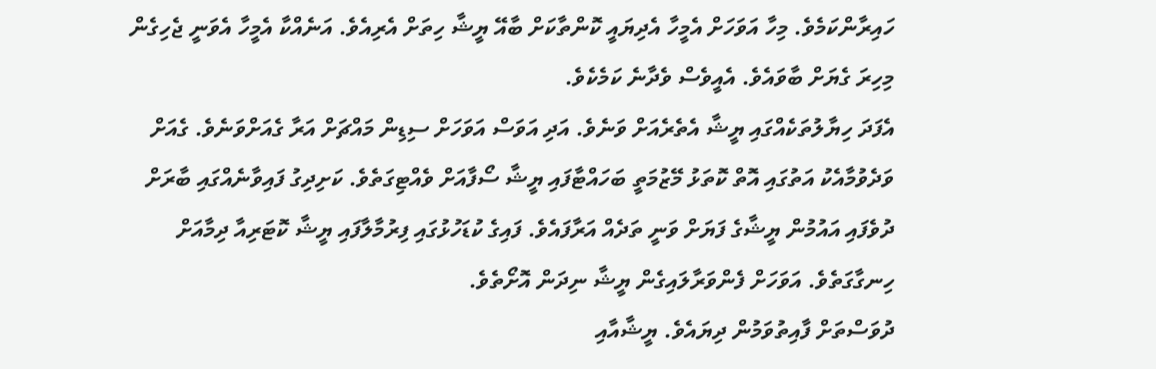ހައިރާންކަމެވެ. މިހާ އަވަހަށް އެމީހާ އެދިޔައީ ކޮންތާކަށް ބާއޭ ޔީޝާ ހިތަށް އެރިއެވެ. އަނެއްކާ އެމީހާ އެވަނީ ޖެހިގެން މިހިރަ ގެޔަށް ބާވައެވެ. އެއީވެސް ވެދާނެ ކަމެކެވެ.
އެފަދަ ހިޔާލުތަކެއްގައި ޔީޝާ އެތެރެއަށް ވަނެވެ. އަދި އަވަސް އަވަހަށް ސިޑިން މައްޗަށް އަރާ ގެއަށްވަނެވެ. ގެއަށް ވަދެވުމާއެކު އަތުގައި އޮތް ކޮތަޅު މޭޒުމަތީ ބަހައްޓާފައި ޔީޝާ ސޯފާއަށް ވެއްޓިގަތެވެ. ކަށިދިގު ފައިވާނެއްގައި ބާރަށް ދުވެފައި އައުމުން ޔީޝާގެ ފަޔަށް ވަނީ ތަދެއް އަރާފައެވެ. ފައިގެ ކުޑަހުޅުގައި ފިރުމާލާފައި ޔީޝާ ކޮޓަރިއާ ދިމާއަށް ހިނގާގަތެވެ. އަވަހަށް ފެންވަރާލައިގެން ޔީޝާ ނިދަން އޮށޯތެވެ.
ދުވަސްތަށް ފާއިތުވަމުން ދިޔައެވެ. ޔީޝާއާއި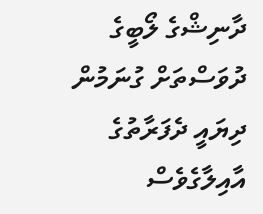ދާނިޝްގެ ލޯބީގެ ދުވަސްތަށް ގުނަމުން ދިޔައީ ދެފަރާތުގެ އާއިލާގެވެސް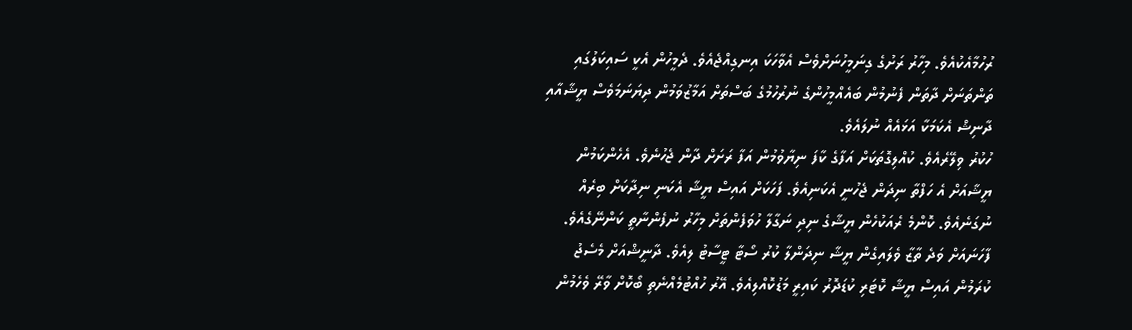ރުހުމާއެކުއެވެ. މިހާރު ރަށުގެ ގިނަމީހުނަށްވެސް އެވާހަކަ އިނގިއްޖެއެވެ. ދެމީހުން އެކީ ސައިކަލުގައި ތަންތަނަށް ދާތަން ފެނުމުން ބައެއްމީހުންގެ ނުރުހުމުގެ ބަސްތަށް އަމާޒުވަމުން ދިޔަނަމަވެސް ޔީޝާއާއި ދާނިޝް އެކަމަކާ އަޅައެއް ނުލައެވެ.
ހުކުރު ވިލޭރެއެވެ. ކުއްލިގޮތަކަށް އަފާގެ ކާފަ ނިޔާވުމުން އަފާ ރަށަށް ދާން ޖެހުނެވެ. އެހެންކަމުން ޔީޝާއަށް އެ ހަފްތާ ނިދަން ޖެހުނީ އެކަނިއެވެ. ފަހަކަށް އައިސް ޔީޝާ އެކަނި ނިދާކަށް ބިރެއް ނުގަނެއެވެ. ކޮންމެ ރެއަކުހެން ޔީޝާގެ ނިދި ނަގާލާ ހުވަފެންތަށް މިހާރު ނުފެންނާތީ ކަންނޭގެއެވެ.
ފާހަނައަށް ވަދެ ތާޒާ ވެލައިގެން ޔީޝާ ނިދަންލާ ކުރު ސޯޓާ ޓީސާޓު ލިއެވެ. ދާނީޝްއަށް މެސެޖު ކުރަމުން އައިސް ޔީޝާ ކޮޓަރި ކުޑަދޮރު ކައިރީ މަޑުކޮއްލިއެވެ. އޭރު ހުއްޓުމެއްނެތި ބޯކޮށް ވާރޭ ވެހެމުން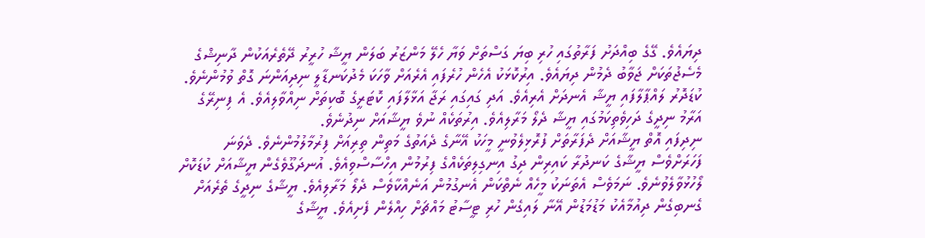ދިޔައެވެ. ގޭގެ ބިއްދަށު ފަރާތުގައި ހުރި ބިޔަ ގަސްތަށް ވަޔާ ހެލޭ މަންޒަރު ބަލަން ޔީޝާ ހުރީރު ދޭތެރެއަކުން ދާނިޝްގެ މެސެޖުތަކަށް ޖަވާބު ދެމުން ދިޔައެވެ. އިރުކޮޅަކު އެހެން ހުރެފައި އެރެއަށް ވާހަކަ މެދުކަނޑާލީ ނިދިއަންނަ ގޮތް ވުމުންނެވެ. ކުޑަދޮރު ލައްޕާލާފައި ޔީޝާ އެނދަށް އެރިއެވެ. އަދި ގައިގައި ރަޖާ އަޅާލާފައި ކޮޓަރީގެ ބޮކިތަށް ނިއްވާލިއެވެ. އެ ފިނިރޭގެ އަރާމު ނިދީގެ ދަހިވެތިކަމުގައި ޔީޝާ ދެލޯ މަރާލިއެވެ. އިރުތަކެއް ނުވެ ޔީޝާއަށް ނިދުނެވެ.
ނިދިފައި އޮތް ޔީޝާއަށް ދެފަރާތަށް ފުރޮޅިލެވުނީ މީހަކު އޭނާގެ ދެއަތުގެ މަތިން ތިރިއަށް ފިރުމާލުމުންނެވެ. ދެވަނަ ފަހަރަށްވެސް ޔީޝާގެ ކަނދުރާ ކައިރިން ދިގު އިނގިލިތަކެއްގެ ފިރުމުން އިހްސާސްވިއެވެ. އުނދަގޫވެގެން ޔީޝާއަށް ކުޑަކޮށް ލޯހުޅުވާލެވުނެވެ. ނަމަވެސް އެތަނަކު މީހެއް ނެތްކަން އެނގުމުން އަނެއްކާވެސް ދެލޯ މަރާލިއެވެ. ޔީޝާގެ ނިދީގެ ތެރެއަށް ގެނބިގެން ދިއުމާއެކު މަޑުމަޑުން އޭނާ ލައިގެން ހުރި ޓީސާޓު މައްޗަށް ހިއްލެން ފެށިއެވެ. ޔީޝާގެ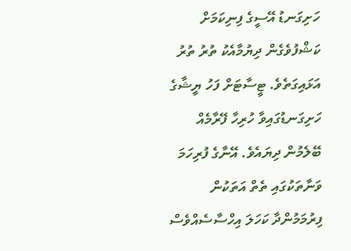ހަށިގަނޑު އޭސީގެ ފިނިކަމަށް ކަޝްފުވެގެން ދިޔުމާއެކު ތުރު ތުރު އަޅައިގަތެވެ. ޓީސާޓަށް ފަހު ޔީޝާގެ ހަށިގަނޑުގައިވާ ހުރިހާ ފޭރާމެއް ބޭލެމުން ދިޔައެވެ. އޭނާގެ ފުރިހަމަ ވަނާތަކުގައި ތެތް އަތަކުން ފިރުމަމުންދާ ކަހަލަ އިހްސާސެއްވެސް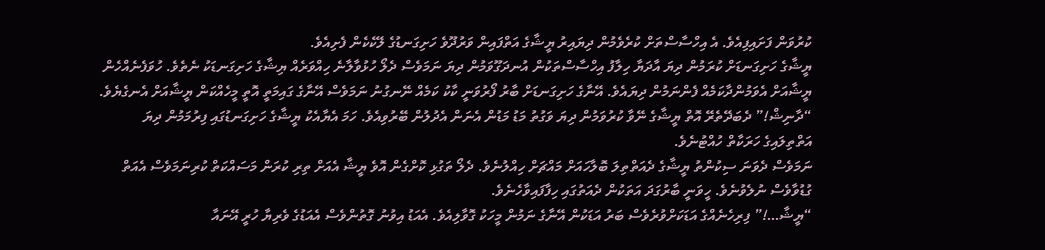ކުރުވަން ފަށައިފިއެވެ. އެ އިހްސާސްތަށް ކުރެވެމުން ދިޔައިރު ޔީޝާގެ އަތްފައިން ވަރުދޫވެ ހަށިގަނޑުގެ ލޭކެކެން ފެށިއެވެ.
ޔީޝާގެ ހަށިގަނޑަށް ކުރަމުން ދިޔަ އާދަޔާ ހިލާފު އިހްސާސްތަކުން އުނދަގޫވަމުން ދިޔަ ނަމަވެސް ދެލޯ ހުޅުވާލާނެ ހިއްވަރެއް ޔިޝާގެ ހަށިގަނޑަކު ނެތެވެ. ހުވަފެނެއްހެން ޔީޝާއަށް އެވަމުންދާކަމެއް ފެންނަމުން ދިޔައެވެ. އޭނާގެ ހަށިގަނޑަށް ބާރު ފޯރުވަނީ ކާކު ކަމެއް ނޭނގުނު ނަމަވެސް އޭނާގެ ގައިމަތީ އޮތީ މީހެއްކަން ޔީޝާއަށް އެނގެޔެވެ.
“ދާނިޝް!” ދެބަދޭތެރޭ އޮތް ޔީޝާގެ ނޭވާ ކުރުވަމުން ދިޔަ ވަގުތު މަޑު މަޑުން އެނަން އެދުލުން ބޭރުވިއެވެ. ހަމަ އެޔާއެކު ޔީޝާގެ ހަށިގަނޑުގައި ފިރުމަމުން ދިޔަ އަތްތިލައިގެ ހަރަކާތް ހުއްޓުނެވެ.
ނަމަވެސް ދެވަނަ ސިކުންތު ޔީޝާގެ ދެއަތްތިލަ ބޮލާހައަށް މައްޗަށް ހިއްލުނެވެ. ދެލޯ ތަގުޅި ކޮށްގެން އޮވެ ޔީޝާ އެއަށް ތިރި ކުރަން މަސައްކަތް ކުރިނަމަވެސް އެއަތް ގުޑުވާވެސް ނުލެވުނެވެ. ހީވަނީ ބާރުގަދަ އަތަކުން ދެއަތުގައި ހިފާފައިވާހެނެވެ.
“ޔީޝާ…!” ފިރިހެނެއްގެ އަޑަކަށްވުރެވެސް ބަރު އަޑަކުން އޭނާގެ ނަމުން މީހަކު ގޮވާލިއެވެ. އެއަޑު އިވުނު ގޮތުންވެސް އެއަޑުގެ ވެރިޔާ ހުރީ އޭނައާ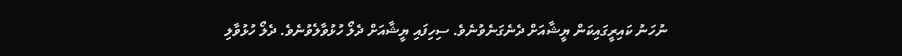ނުހަނު ކައިރީގައިކަން ޔީޝާއަށް ދެނެގަނެވުނެވެ. ސިހިފައި ޔީޝާއަށް ދެލޯ ހުޅުވާލެވުނެވެ. ދެލޯ ހުޅުވާލި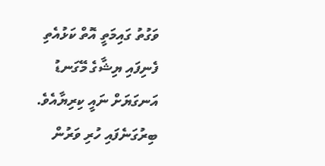ވަގުތު ގައިމަތީ އޮތް ކަޅުއެތި ފެނިފައި ޔިޝާގެ މޭގަނޑު އަނގަޔަށް ނައީ ކިރިޔާއެވެ. ބިރުގަނެފައި ހުރި ވަރުން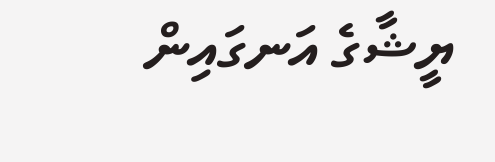ޔީޝާގެ އަނގައިން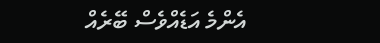އެންމެ އަޑެއްވެސް ބޭރެއް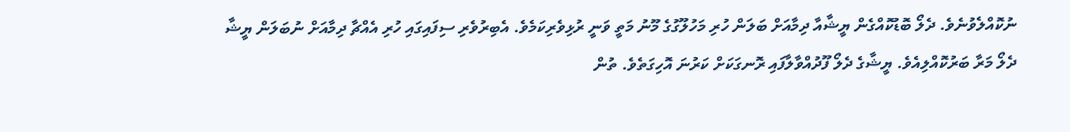ނުކޮއްލެވުނެވެ. ދެލޯ ބޮޑުކޮއްގެން ޔީޝާއާ ދިމާއަށް ބަލަން ހުރި މަހުލޫގުގެ މޫނު މަތީ ވަނީ ރުޅިވެރިކަމެވެ. އެބިރުވެރި ސިފައިގައި ހުރި އެއްޗާ ދިމާއަށް ނުބަލަން ޔީޝާ ދެލޯ މަރާ ބަރުކޮއްލިއެވެ. ޔީޝާގެ ދެލޯ ފޫދުއްވާލާފައި ރޮނގަކަށް ކަރުނަ އޮހިގަތެވެ. ތުން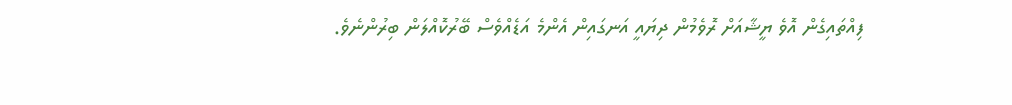ފިއްތައިގެން އޮވެ ޔީޝާއަށް ރޮވެމުން ދިޔައީ އަނގައިން އެންމެ އަޑެއްވެސް ބޭރުކޮއްލަން ބިރުންނެވެ.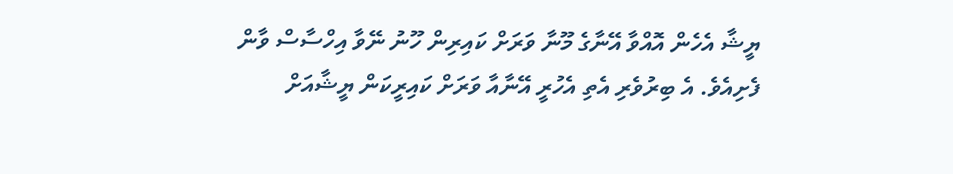ޔީޝާ އެހެން އޮއްވާ އޭނާގެ މޫނާ ވަރަށް ކައިރިން ހޫނު ނޭވާ އިހްސާސް ވާން ފެށިއެވެ. އެ ބިރުވެރި އެތި އެހުރީ އޭނާއާ ވަރަށް ކައިރީކަން ޔީޝާއަށް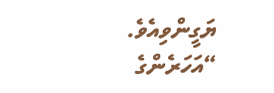ޔަގީންވިއެވެ.
“އަހަރެންގެ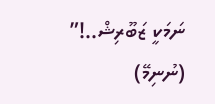ނަމަކީ ޒަބޫރިޝް..!”
(ނުނިމޭ)